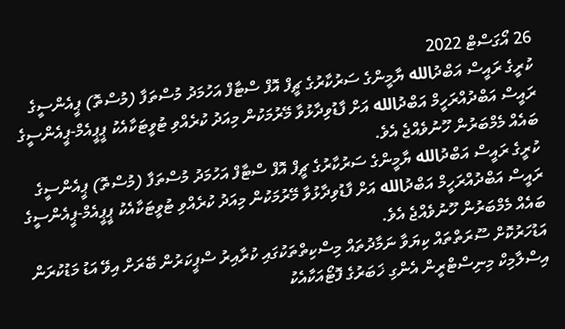26 އޯގަސްޓް 2022
ކުރީގެ ރައީސް އަބްދުالله ޔާމީންގެ ސަރުކާރުގެ ޗީފް އޮފް ސްޓާފް އަހުމަދު މުސްތަފާ (މުސްތޮ) ޕީއެންސީގެ ރައީސް އަބްދުއްރަހީމް އަބްދުالله އަށް ފާޑުވިދާޅުވާ މޭރުމަކުން މިއަދު ކުރެއްވި ޓުވީޓަކާއެކު ޕީޕީއެމް-ޕީއެންސީގެ ބައެއް މެމްބަރުން ހޫނުވެއްޖެ އެވެ.
ކުރީގެ ރައީސް އަބްދުالله ޔާމީންގެ ސަރުކާރުގެ ޗީފް އޮފް ސްޓާފް އަހުމަދު މުސްތަފާ (މުސްތޮ) ޕީއެންސީގެ ރައީސް އަބްދުއްރަހީމް އަބްދުالله އަށް ފާޑުވިދާޅުވާ މޭރުމަކުން މިއަދު ކުރެއްވި ޓުވީޓަކާއެކު ޕީޕީއެމް-ޕީއެންސީގެ ބައެއް މެމްބަރުން ހޫނުވެއްޖެ އެވެ.
އަޑުހަރުކޮށް ސޫރަތްތައް ކިޔަވާ ނަމާދުތައް މިސްކިތްތަކުގައި ކުރާއިރު ސްޕީކަރުން ބޭރަށް އިވޭ އަޑު މަޑުކުރަން އިސްލާމިކް މިނިސްޓްރީން އެންގި ޚަބަރުގެ ފޮޓޯއަކާއެކު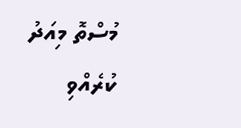މުސްތޮ މިއަދު ކުރެއްވި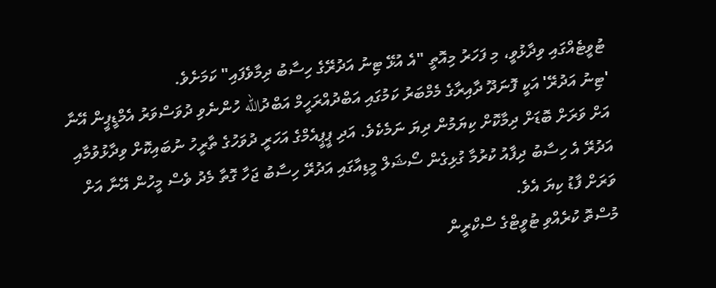ޓުވީޓެއްގައި ވިދާޅުވީ، މި ފަހަރު މިއޮތީ "އެ އުޅޭ ޓިނު އަދުރޭގެ ހިސާބު ދިމާވެފައި" ކަމަށެވެ.
'ޓިނު އަދުރޭ' އަކީ ފޮނަދޫ ދާއިރާގެ މެމްބަރު ކަމުގައި އަބްދުއްރަހީމް އަބްދުالله ހުންނެވި ދުވަސްވަރު އެމްޑީޕީން އޭނާ އަށް ވަރަށް ބޮޑަށް ދިމާކޮށް ކިޔަމުން ދިޔަ ނަމެކެވެ. އަދި ޕީޕީއެމްގެ އަހަރީ ދުވަހުގެ ތާރީހު ނުބައިކޮށް ވިދާޅުވުމާއި އަދުރޭ އެ ހިސާބު ދިފާއު ކުރުމާ ގުޅިގެން ސޯޝަލް މީޑިއާގައި އަދުރޭ ހިސާބު ޖަހާ ގޮތާ މެދު ވެސް މީހުން އޭނާ އަށް ވަރަށް ފާޑު ކިޔަ އެވެ.
މުސްތޮ ކުރެއްވި ޓުވީޓްގެ ސްކްރީން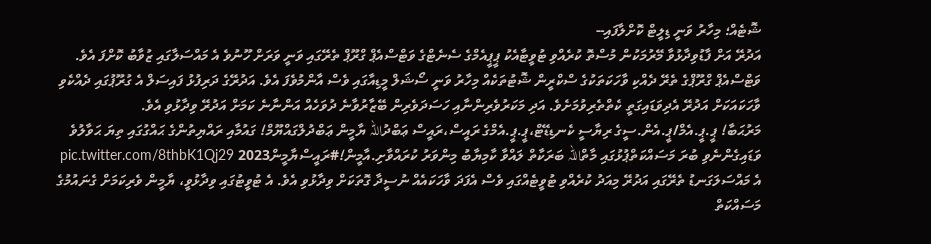ޝޮޓެއް؛ މިހާރު ވަނީ ޑިލީޓް ކޮށްލާފައި--
އަދުރޭ އަށް ފާޑުވިދާޅުވާ މޭރުމަކުން މުސްތޮ ކުރެއްވި ޓުވީޓާއެކު ޕީޕީއެމްގެ ސެނެޓްގެ ވަޓްސްއެޕް ގްރޫޕް ތެރޭގައި ވަނީ ވަރަށް ހޫނުވެ އެ މައްސަލާގައި ޒުވާބު ކޮށްފަ އެވެ.
ވަޓްސްއެޕް ގްރޫޕްގެ ތެރޭ ދެއްކި ވާހަކަތަކުގެ ސްކްރީން ޝޮޓުތަކެއް މިހާރު ވަނީ ސޯޝަލް މީޑިއާގައި ވެސް އާންމުވެފަ އެވެ. އަދުރޭގެ ދަރިފުޅު ފައިސަލް އެ ގުރޫޕުގައި ދެއްކެވި ވާހަކައަކަށް އަދުރޭ އެދިވަޑައިގަތީ ކެތްތެރިވުމަށެވެ. އަދި މަކަރުވެރިންނާއި ހަސަދަވެރިން ބޭޒާރުވާނެ ދުވަހެއް އަންނާނެ ކަމަށް އަދުރޭ ވިދާޅުވި އެވެ.
މަރުޙަބާ! ޕީ.ޕީ.އެމް/ޕީ.އެން.ސީގެ ރިޔާސީ ކެނޑިޑޭޓް،ޕީ.ޕީ.އެމްގެ ރައީސް،ރައީސް ޢަބްދުاللہ ޔާމީން ޢަބްދުލްގައްޔޫމް! ގައުމާއި ރައްޔިތުންގެ ޙައްގުގައި ތިޔަ ޙަވާލުވެ ވަޑައިގެންނެވި ބުރަ މަސައްކަތްޕުޅުގައި މާތްاللہ ބަރަކާތް ލައްވާ ކާމިޔާބު މިންވަރު ކުރައްވާށި.އާމީން!#ރައީސްޔާމީން2023 pic.twitter.com/8thbK1Qj29
އެ މައްސަލަގަނޑު ތެރޭގައި އަދުރޭ މިއަދު ކުރެއްވި ޓުވީޓެއްގައި ވެސް އެފަދަ ވާހަކައެއް ނުސީދާ ގޮތަކަށް ވިދާޅުވި އެވެ. އެ ޓުވީޓުގައި ވިދާޅުވީ، ޔާމީން ވެރިކަމަށް ގެނައުމުގެ މަސައްކަތް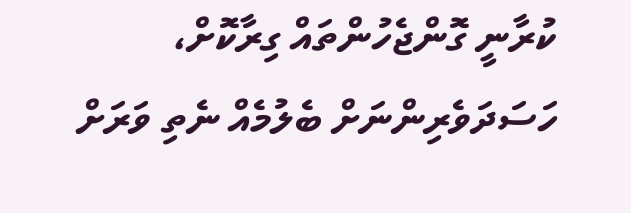ކުރާނީ ގޮންޖެހުންތައް ގިރާކޮށް، ހަސަދަވެރިންނަށް ބެލުމެއް ނެތި ވަރަށް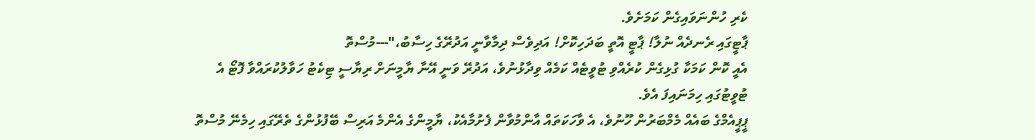ކެރި ހުންނަވައިގެން ކަމަށެވެ.
ޕާޓީގައި ރެނދެއް ނުލާ! ޕާޓީ އޮތީ ބަދަހިކޮށް! އަދިވެސް ދިމާވާނީ އަދުރޭގެ ހިސާބު،"---މުސްތޮ
އެއީ ކޮން ކަމަކާ ގުޅިގެން ކުރެއްވި ޓުވީޓެއް ކަމެއް ވިދާޅުނުވެ، އަދުރޭ ވަނީ އޭނާ ޔާމީނަށް ރިޔާސީ ޓިކެޓު ހަވާލުކުރައްވާ ފޮޓޯ އެ ޓުވީޓުގައި ހިމަނައިފަ އެވެ.
ޕީޕީއެމްގެ ބައެއް މެމްބަރުން ހޫނުވެ، އެ ވާހަކަތައް އާންމުވާން ފެށުމާއެކު، ޔާމީންގެ އެންމެ އަރިސް ބޭފުޅުންގެ ތެރޭގައި ހިމެނޭ މުސްތޮ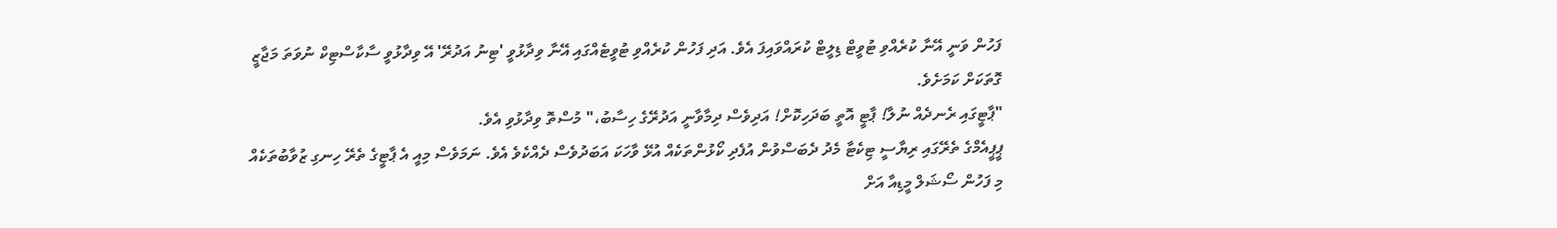ފަހުން ވަނީ އޭނާ ކުރެއްވި ޓުވީޓް ޑިލީޓް ކުރައްވައިފަ އެވެ. އަދި ފަހުން ކުރެއްވި ޓުވީޓެއްގައި އޭނާ ވިދާޅުވީ 'ޓިނު އަދުރޭ' އޭ ވިދާޅުވީ ސާކާސްޓިކް ނުވަތަ މަޖާޒީ ގޮތަކަށް ކަމަށެވެ.
"ޕާޓީގައި ރެނދެއް ނުލާ! ޕާޓީ އޮތީ ބަދަހިކޮށް! އަދިވެސް ދިމާވާނީ އަދުރޭގެ ހިސާބު،" މުސްތޮ ވިދާޅުވި އެވެ.
ޕީޕީއެމްގެ ތެރޭގައި ރިޔާސީ ޓިކެޓާ މެދު ދެބަސްވުން އުފެދި ކޯޅުންތަކެއް އުޅޭ ވާހަކަ އަބަދުވެސް ދެއްކެވެ އެވެ. ނަމަވެސް މިއީ އެ ޕާޓީގެ ތެރޭ ހިނގި ޒުވާބުތަކެއް މި ފަހުން ސޯޝަލް މީޑިއާ އަށް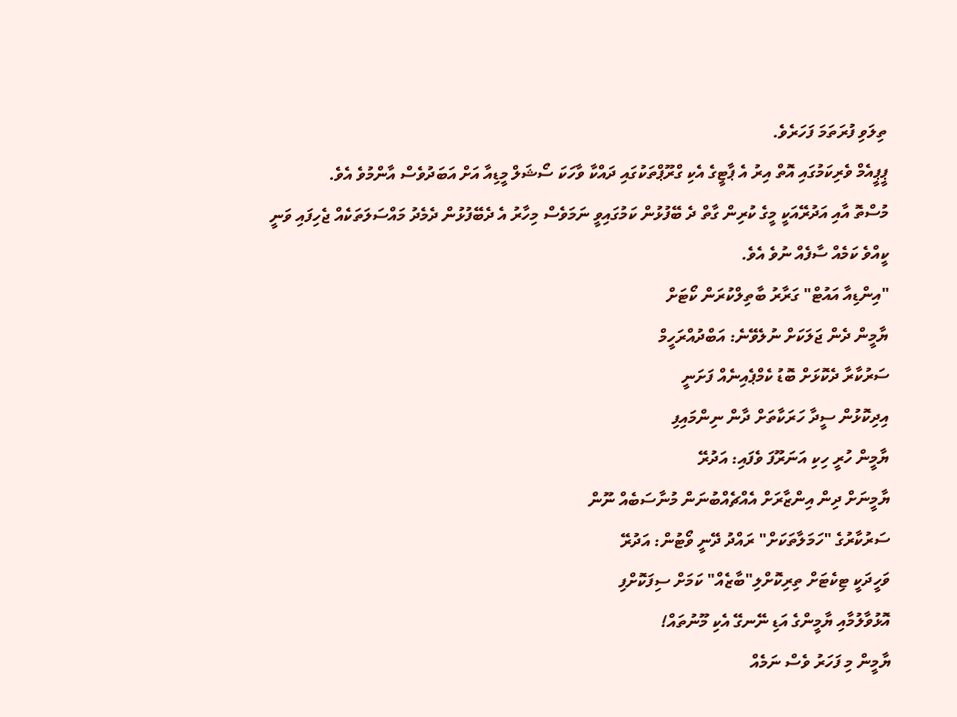ތިލަވި ފުރަތަމަ ފަހަރެވެ.
ޕީޕީއެމް ވެރިކަމުގައި އޮތް އިރު އެ ޕާޓީގެ އެކި ގްރޫޕްތަކުގައި ދައްކާ ވާހަކަ ސޯޝަލް މީޑިއާ އަށް އަބަދުވެސް އާންމުވެ އެވެ.
މުސްތޮ އާއި އަދުރޭއަކީ މީގެ ކުރިން ގާތް ދެ ބޭފުޅުން ކަމުގައިވީ ނަމަވެސް މިހާރު އެ ދެބޭފުޅުން ދެމެދު މައްސަލަތަކެއް ޖެހިފައި ވަނީ ކީއްވެ ކަމެއް ސާފެއް ނުވެ އެވެ.
"އިންޑިއާ އައުޓް" ގަރާރު ބާތިލްކުރަން ކޯޓަށް
ޔާމީން ދެން ޖަލަކަށް ނުލެވޭނެ: އަބްދުއްރަހީމް
ސަރުކާރާ ދެކޮޅަށް ބޮޑު ކެމްޕެއިނެއް ފަށަނީ
އިދިކޮޅުން ސީދާ ހަރަކާތަށް ދާން ނިންމައިފި
ޔާމީން ހުރީ ހިކި އަނަރޫފަ ވެފައި: އަދުރޭ
ޔާމީނަށް ދިން އިންޒާރަށް އެއްޗެއްބުނަން މުނާސަބެއް ނޫން
ސަރުކާރުގެ "ހަމަލާތަކަށް" ރައްދު ދޭނީ ވޯޓުން: އަދުރޭ
ވަހީދަކީ ޓިކެޓަށް ތިރިކޮށްލި"ބާޒެއް" ކަމަށް ސިފަކޮށްފި
އޮޅުވާލުމާއި ޔާމީންގެ އަޑި ނޭނގޭ އެކި މޫނުތައް!
ޔާމީން މި ފަހަރު ވެސް ނަމެއް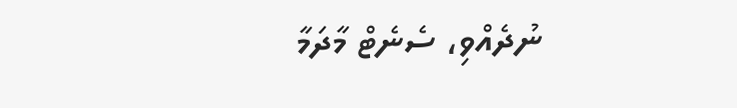ނުދެއްވި، ސެނެޓް މާދަމާ